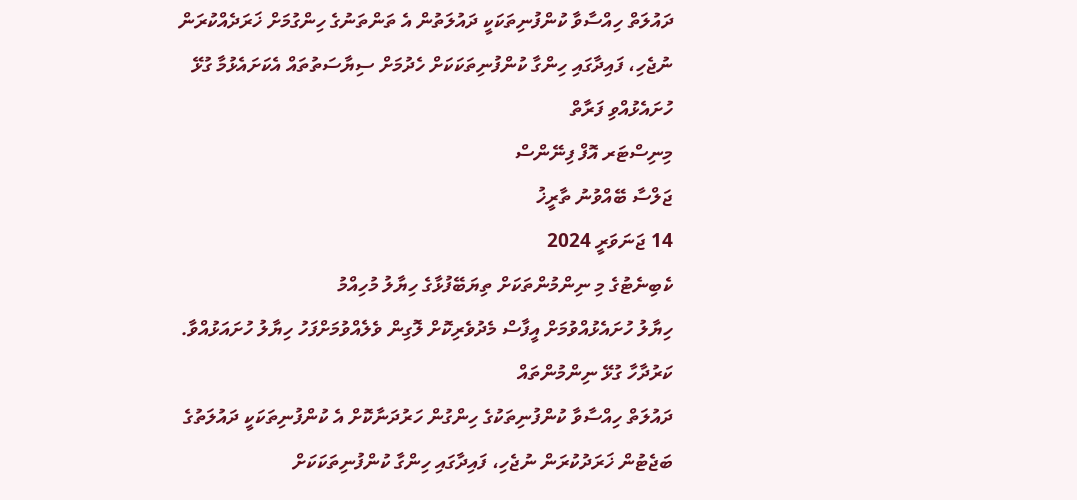ދައުލަތް ހިއްސާވާ ކުންފުނިތަކަކީ ދައުލަތުން އެ ތަންތަނުގެ ހިންގުމަށް ޚަރަދެއްކުރަން ނުޖެހި، ފައިދާގައި ހިންގާ ކުންފުނިތަކަކަށް ހެދުމަށް ސިޔާސަތުތައް އެކަށައެޅުމާ ގުޅޭ
ހުށައެޅުއްވި ފަރާތް
މިނިސްޓަރ އޮފް ފިނޭންސް
ޖަލްސާ ބޭއްވުނު ތާރީޚު
14 ޖަނަވަރީ 2024
ކެބިނެޓުގެ މި ނިންމުންތަކަށް ތިޔަބޭފުޅާގެ ހިޔާލު މުހިއްމު
ހިޔާލު ހުށައެޅުއްވުމަށް އީފާސް މެދުވެރިކޮށް ލޮގިން ވެލެއްވުމަށްފަހު ހިޔާލު ހުށައަޅުއްވާ.
ކަރުދާހާ ގުޅޭ ނިންމުންތައް
ދައުލަތް ހިއްސާވާ ކުންފުނިތަކުގެ ހިންގުން ހަރުދަނާކޮށް އެ ކުންފުނިތަކަކީ ދައުލަތުގެ ބަޖެޓުން ޚަރަދުކުރަން ނުޖެހި، ފައިދާގައި ހިންގާ ކުންފުނިތަކަކަށް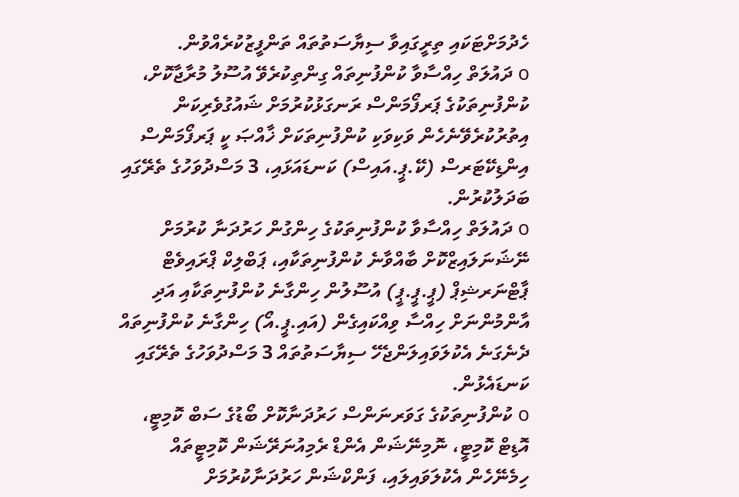ހެދުމަށްޓަކައި ތިރީގައިވާ ސިޔާސަތުތައް ތަންފީޒުކުރެއްވުން.
o ދައުލަތް ހިއްސާވާ ކުންފުނިތައް ގިންތިކުރެވޭ އުސޫލު މުރާޖާކޮށް، ކުންފުނިތަކުގެ ޕަރފޯމަންސް ރަނގަޅުކުރުމަށް ޝައުގުވެރިކަން އިތުރުކުރެވޭނެހެން ވަކިވަކި ކުންފުނިތަކަށް ޚާއްޞަ ކީ ޕަރފޯމަންސް އިންޑިކޭޓަރސް (ކޭ.ޕީ.އައިސް) ކަނޑައަޅައި، 3 މަސްދުވަހުގެ ތެރޭގައި ބަދަލުކުރުން.
o ދައުލަތް ހިއްސާވާ ކުންފުނިތަކުގެ ހިންގުން ހަރުދަނާ ކުރުމަށް ނޭޝަނަލައިޒްކޮށް ބާއްވާނެ ކުންފުނިތަކާއި، ޕަބްލިކް ޕްރައިވެޓް ޕާޓްނަރޝިޕް (ޕީ.ޕީ.ޕީ) އުސޫލުން ހިންގާނެ ކުންފުނިތަކާއި އަދި އާންމުންނަށް ހިއްސާ ވިއްކައިގެން (އައި.ޕީ.އޯ) ހިންގާނެ ކުންފުނިތައް ދެނެގަނެ އެކުލަވައިލަންޖެހޭ ސިޔާސަތުތައް 3 މަސްދުވަހުގެ ތެރޭގައި ކަނޑައެޅުން.
o ކުންފުނިތަކުގެ ގަވަރނަންސް ހަރުދަނާކޮށް ބޯޑުގެ ސަބް ކޮމިޓީ، އޮޑިޓް ކޮމިޓީ، ނޮމިނޭޝަން އެންޑް ރެމިއުނަރޭޝަން ކޮމިޓީތައް ހިމެނޭހެން އެކުލަވައިލައި، ފަންކްޝަން ހަރުދަނާކުރުމަށް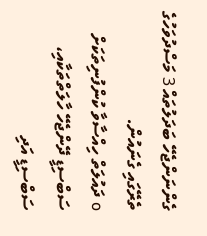ގެންނަންޖެހޭ ބަދަލުތައް 3 މަސްދުވަހުގެ ތެރޭގައި ގެނައުން.
o ދައުލަތް ހިއްސާވާ ކުންފުނިތަކަށް ސަބްސިޑީ ދޭންޖެހޭ ހާލަތްތަކާއި، ސަބްސިޑީ އަދި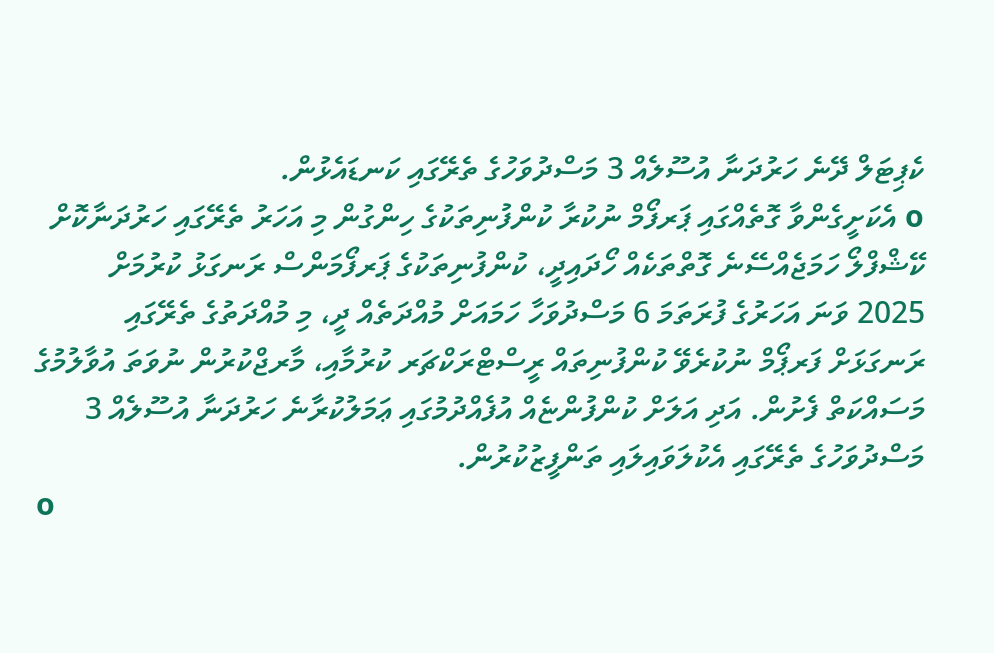ކެޕިޓަލް ދޭނެ ހަރުދަނާ އުސޫލެއް 3 މަސްދުވަހުގެ ތެރޭގައި ކަނޑައެޅުން.
o އެކަށީގެންވާ ގޮތެއްގައި ޕަރފޯމް ނުކުރާ ކުންފުނިތަކުގެ ހިންގުން މި އަހަރު ތެރޭގައި ހަރުދަނާކޮށް ކޭޝްފްލޯ ހަމަޖެއްސޭނެ ގޮތްތަކެއް ހޯދައިދީ، ކުންފުނިތަކުގެ ޕަރފޯމަންސް ރަނގަޅު ކުރުމަށް 2025 ވަނަ އަހަރުގެ ފުރަތަމަ 6 މަސްދުވަހާ ހަމައަށް މުއްދަތެއް ދީ، މި މުއްދަތުގެ ތެރޭގައި ރަނގަޅަށް ފަރޕޯމް ނުކުރެވޭ ކުންފުނިތައް ރީސްޓްރަކްޗަރ ކުރުމާއި، މާރޖްކުރުން ނުވަތަ އުވާލުމުގެ މަސައްކަތް ފެށުން. އަދި އަލަށް ކުންފުންޏެއް އުފެއްދުމުގައި ޢަމަލުކުރާނެ ހަރުދަނާ އުސޫލެއް 3 މަސްދުވަހުގެ ތެރޭގައި އެކުލަވައިލައި ތަންފީޒުކުރުން.
o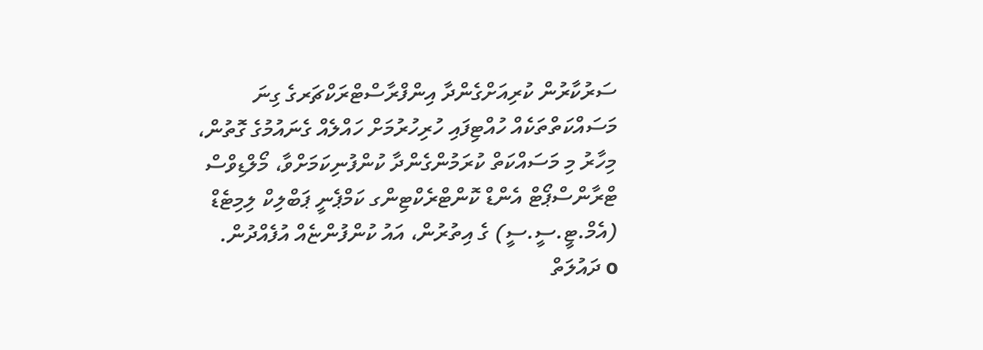ސަރުކާރުން ކުރިއަށްގެންދާ އިންފްރާސްޓްރަކްޗަރގެ ގިނަ މަސައްކަތްތަކެއް ހުއްޓިފައި ހުރިހުރުމަށް ހައްލެއް ގެނައުމުގެ ގޮތުން، މިހާރު މި މަސައްކަތް ކުރަމުންގެންދާ ކުންފުނިކަމަށްވާ، މޯލްޑިވްސް ޓްރާންސްޕޯޓް އެންޑް ކޮންޓްރެކްޓިންގ ކަމްޕެނީ ޕަބްލިކް ލިމިޓެޑް (އެމް.ޓީ.ސީ.ސީ) ގެ އިތުރުން، އައު ކުންފުންޏެއް އުފެއްދުން.
o ދައުލަތް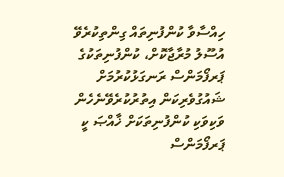ހިއްސާވާ ކުންފުނިތައް ގިންތިކުރެވޭ އުސޫލު މުރާޖާކޮށް، ކުންފުނިތަކުގެ ޕަރފޯމަންސް ރަނގަޅުކުރުމަށް ޝައުގުވެރިކަން އިތުރުކުރެވޭނެހެން ވަކިވަކި ކުންފުނިތަކަށް ޚާއްޞަ ކީ ޕަރފޯމަންސް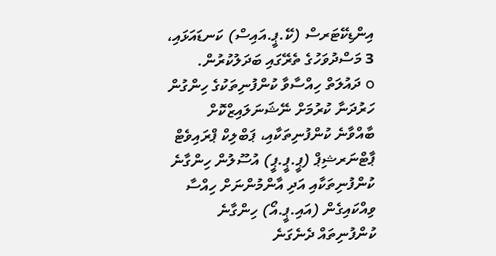އިންޑިކޭޓަރސް (ކޭ.ޕީ.އައިސް) ކަނޑައަޅައި، 3 މަސްދުވަހުގެ ތެރޭގައި ބަދަލުކުރުން.
o ދައުލަތް ހިއްސާވާ ކުންފުނިތަކުގެ ހިންގުން ހަރުދަނާ ކުރުމަށް ނޭޝަނަލައިޒްކޮށް ބާއްވާނެ ކުންފުނިތަކާއި، ޕަބްލިކް ޕްރައިވެޓް ޕާޓްނަރޝިޕް (ޕީ.ޕީ.ޕީ) އުސޫލުން ހިންގާނެ ކުންފުނިތަކާއި އަދި އާންމުންނަށް ހިއްސާ ވިއްކައިގެން (އައި.ޕީ.އޯ) ހިންގާނެ ކުންފުނިތައް ދެނެގަނެ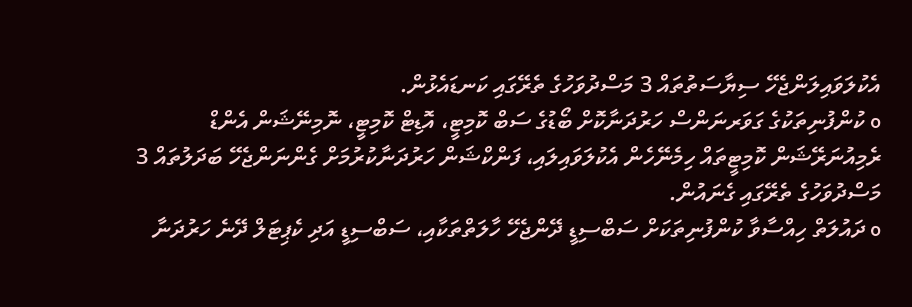އެކުލަވައިލަންޖެހޭ ސިޔާސަތުތައް 3 މަސްދުވަހުގެ ތެރޭގައި ކަނޑައެޅުން.
o ކުންފުނިތަކުގެ ގަވަރނަންސް ހަރުދަނާކޮށް ބޯޑުގެ ސަބް ކޮމިޓީ، އޮޑިޓް ކޮމިޓީ، ނޮމިނޭޝަން އެންޑް ރެމިއުނަރޭޝަން ކޮމިޓީތައް ހިމެނޭހެން އެކުލަވައިލައި، ފަންކްޝަން ހަރުދަނާކުރުމަށް ގެންނަންޖެހޭ ބަދަލުތައް 3 މަސްދުވަހުގެ ތެރޭގައި ގެނައުން.
o ދައުލަތް ހިއްސާވާ ކުންފުނިތަކަށް ސަބްސިޑީ ދޭންޖެހޭ ހާލަތްތަކާއި، ސަބްސިޑީ އަދި ކެޕިޓަލް ދޭނެ ހަރުދަނާ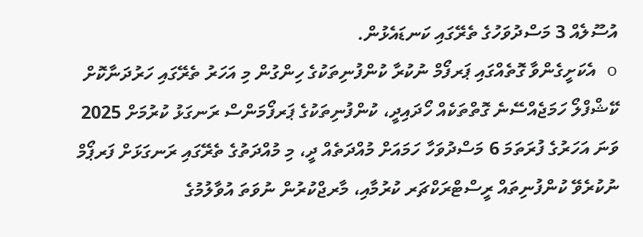އުސޫލެއް 3 މަސްދުވަހުގެ ތެރޭގައި ކަނޑައެޅުން.
o އެކަށީގެންވާ ގޮތެއްގައި ޕަރފޯމް ނުކުރާ ކުންފުނިތަކުގެ ހިންގުން މި އަހަރު ތެރޭގައި ހަރުދަނާކޮށް ކޭޝްފްލޯ ހަމަޖެއްސޭނެ ގޮތްތަކެއް ހޯދައިދީ، ކުންފުނިތަކުގެ ޕަރފޯމަންސް ރަނގަޅު ކުރުމަށް 2025 ވަނަ އަހަރުގެ ފުރަތަމަ 6 މަސްދުވަހާ ހަމައަށް މުއްދަތެއް ދީ، މި މުއްދަތުގެ ތެރޭގައި ރަނގަޅަށް ފަރޕޯމް ނުކުރެވޭ ކުންފުނިތައް ރީސްޓްރަކްޗަރ ކުރުމާއި، މާރޖްކުރުން ނުވަތަ އުވާލުމުގެ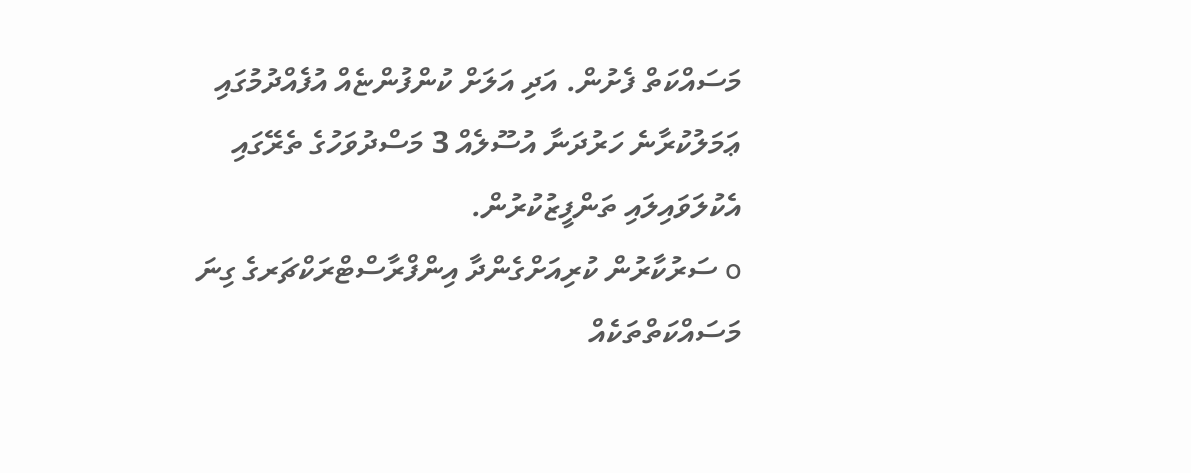މަސައްކަތް ފެށުން. އަދި އަލަށް ކުންފުންޏެއް އުފެއްދުމުގައި ޢަމަލުކުރާނެ ހަރުދަނާ އުސޫލެއް 3 މަސްދުވަހުގެ ތެރޭގައި އެކުލަވައިލައި ތަންފީޒުކުރުން.
o ސަރުކާރުން ކުރިއަށްގެންދާ އިންފްރާސްޓްރަކްޗަރގެ ގިނަ މަސައްކަތްތަކެއް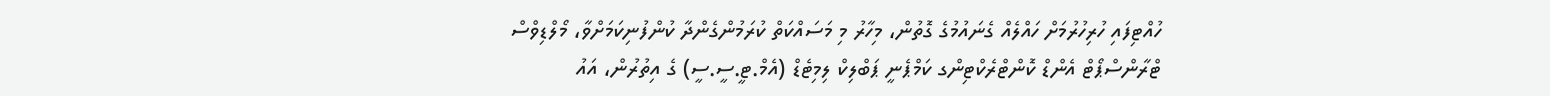ހުއްޓިފައި ހުރިހުރުމަށް ހައްލެއް ގެނައުމުގެ ގޮތުން، މިހާރު މި މަސައްކަތް ކުރަމުންގެންދާ ކުންފުނިކަމަށްވާ، މޯލްޑިވްސް ޓްރާންސްޕޯޓް އެންޑް ކޮންޓްރެކްޓިންގ ކަމްޕެނީ ޕަބްލިކް ލިމިޓެޑް (އެމް.ޓީ.ސީ.ސީ) ގެ އިތުރުން، އައު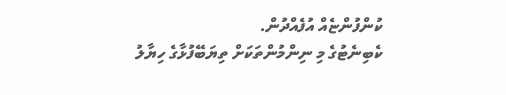ކުންފުންޏެއް އުފެއްދުން.
ކެބިނެޓުގެ މި ނިންމުންތަކަށް ތިޔަބޭފުޅާގެ ހިޔާލު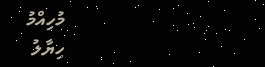މުހިއްމު
ހިޔާލު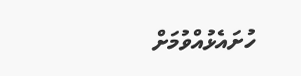ހުށައެޅުއްވުމަށް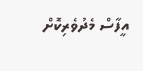އީފާސް މެދުވެރިކޮށް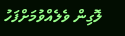ލޮގިން ވެލެއްވުމަށްފަހު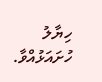ހިޔާލު ހުށައަޅުއްވާ.